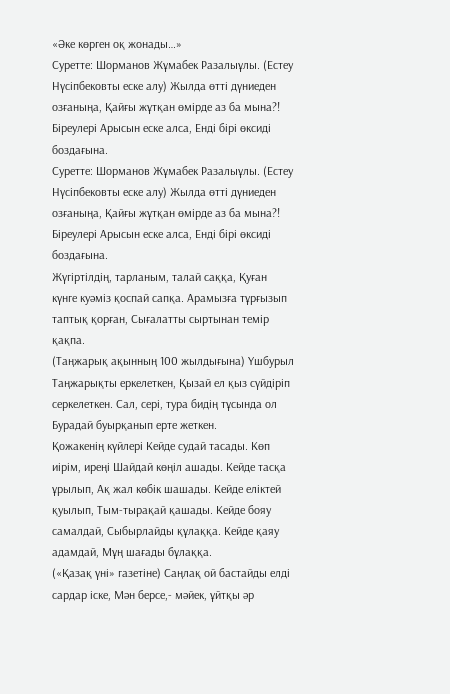«Әке көрген оқ жонады…»
Суретте: Шорманов Жұмабек Разалыұлы. (Естеу Нүсіпбековты еске алу) Жылда өтті дүниеден озғаныңа, Қайғы жұтқан өмірде аз ба мына?! Біреулері Арысын еске алса, Енді бірі өксиді боздағына.
Суретте: Шорманов Жұмабек Разалыұлы. (Естеу Нүсіпбековты еске алу) Жылда өтті дүниеден озғаныңа, Қайғы жұтқан өмірде аз ба мына?! Біреулері Арысын еске алса, Енді бірі өксиді боздағына.
Жүгіртілдің, тарланым, талай саққа, Қуған күнге куәміз қоспай сапқа. Арамызға тұрғызып таптық қорған, Сығалатты сыртынан темір қақпа.
(Таңжарық ақынның 100 жылдығына) Үшбурыл Таңжарықты еркелеткен, Қызай ел қыз сүйдіріп серкелеткен. Сал, сері, тура бидің тұсында ол Бурадай буырқанып ерте жеткен.
Қожакенің күйлері Кейде судай тасады. Көп иірім, иреңі Шайдай көңіл ашады. Кейде тасқа ұрылып, Ақ жал көбік шашады. Кейде еліктей қуылып, Тым-тырақай қашады. Кейде бояу самалдай, Сыбырлайды құлаққа. Кейде қаяу адамдай, Мұң шағады бұлаққа.
(«Қазақ үні» газетіне) Саңлақ ой бастайды елді сардар іске, Мән берсе,- мәйек, ұйтқы әр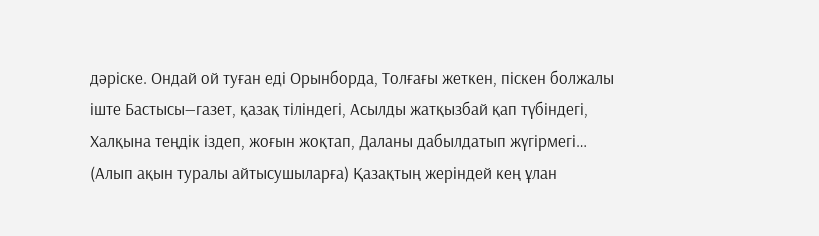дәріске. Ондай ой туған еді Орынборда, Толғағы жеткен, піскен болжалы іште Бастысы—газет, қазақ тіліндегі, Асылды жатқызбай қап түбіндегі, Халқына теңдік іздеп, жоғын жоқтап, Даланы дабылдатып жүгірмегі…
(Алып ақын туралы айтысушыларға) Қазақтың жеріндей кең ұлан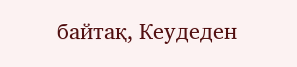байтақ, Кеудеден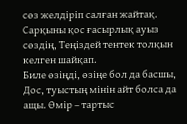сөз желдіріп салған жайтақ. Сарқыны қос ғасырлық ауыз сөздің, Теңіздей тентек толқын келген шайқап.
Биле өзіңді, өзіңе бол да басшы, Дос, туыстың мінін айт болса да ащы. Өмір – тартыс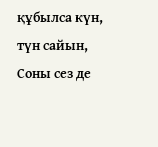құбылса күн, түн сайын, Соны сез де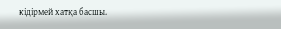кідірмей хатқа басшы.